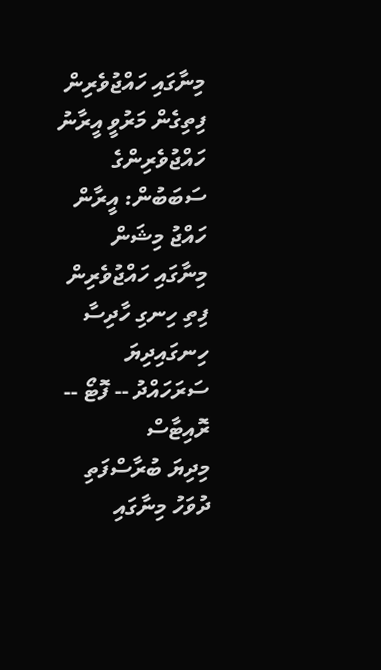މިނާގައި ހައްޖުވެރިން ފިތިގެން މަރުވީ އީރާނު ހައްޖުވެރިންގެ ސަބަބުން: އީރާން ހައްޖު މިޝަން
މިނާގައި ހައްޖުވެރިން ފިތި ހިނގި ހާދިސާ ހިނގައިދިޔަ ސަރަހައްދު -- ފޮޓޯ -- ރޮއިޓާސް
މިދިޔަ ބުރާސްފަތި ދުވަހު މިނާގައި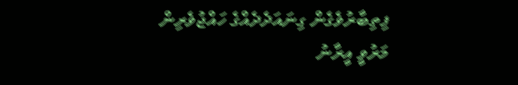ފިތިބާރުވެގެން ގިނައަދެދެއްގެ ހައްޖުވެރިން މަރުވީ އީރާނު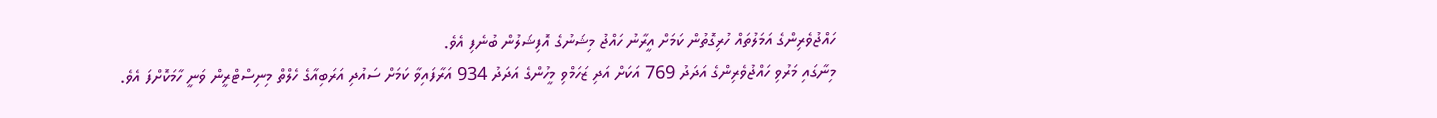ހައްޖުވެރިންގެ އަމަލުތައް ހުރިގޮތުން ކަމަށް އީރާނު ހައްޖު މިޝަނުގެ އޮފިޝަލުން ބުނެފި އެވެ.
މިނާގައި މަރުވި ހައްޖުވެރިންގެ އަދަދު 769 އަކަށް އަދި ޒަހަމްވި މީހުންގެ އަދަދު 934 އަރާފައިވާ ކަމަށް ސައުދި އަރަބިއާގެ ހެލްތް މިނިސްޓްރީން ވަނީ ހާމަކޮށްފަ އެވެ.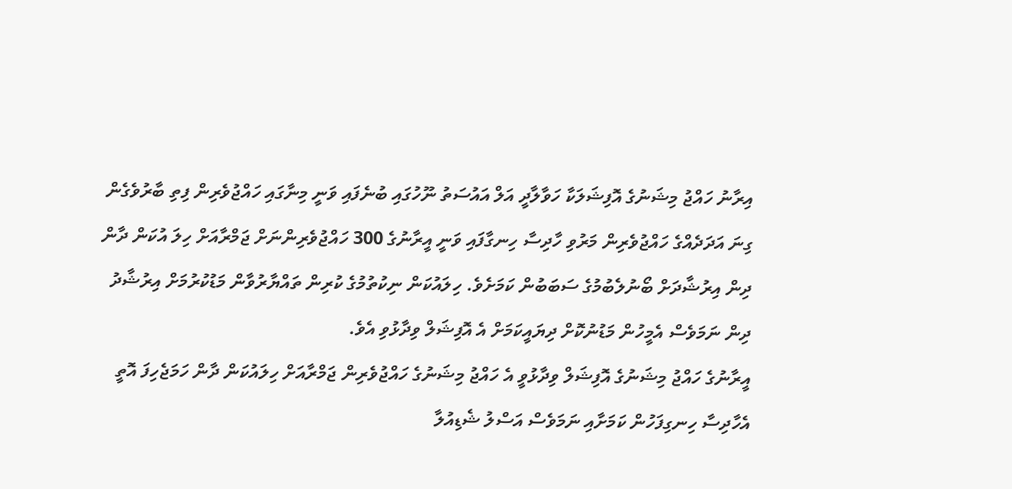އިރާނު ހައްޖު މިޝަނުގެ އޮފިޝަލަކާ ހަވާލާދީ އަލް އައުސަތު ނޫހުގައި ބުނެފައި ވަނީ މިނާގައި ހައްޖުވެރިން ފިތި ބާރުވެގެން ގިނަ އަދަދެއްގެ ހައްޖުވެރިން މަރުވި ހާދިސާ ހިނގާފައި ވަނީ އީރާނުގެ 300 ހައްޖުވެރިންނަށް ޖަމްރާއަށް ހިލަ އުކަން ދާން ދިން އިރުޝާދަށް ބޯނުލެބުމުގެ ސަބަބުން ކަމަށެވެ. ހިލައުކަން ނިކުތުމުގެ ކުރިން ތައްޔާރުވާން މަޑުކުރުމަށް އިރުޝާދު ދިން ނަމަވެސް އެމީހުން މަޑުނުކޮށް ދިޔައީކަމަށް އެ އޮފިޝަލް ވިދާޅުވި އެވެ.
އީރާނުގެ ހައްޖު މިޝަނުގެ އޮފިޝަލް ވިދާޅުވީ އެ ހައްޖު މިޝަނުގެ ހައްޖުވެރިން ޖަމްރާއަށް ހިލައުކަން ދާން ހަމަޖެހިފަ އޮތީ އެހާދިސާ ހިނގިފަހުން ކަމަށާއި ނަމަވެސް އަސްލު ޝެޑިއުލާ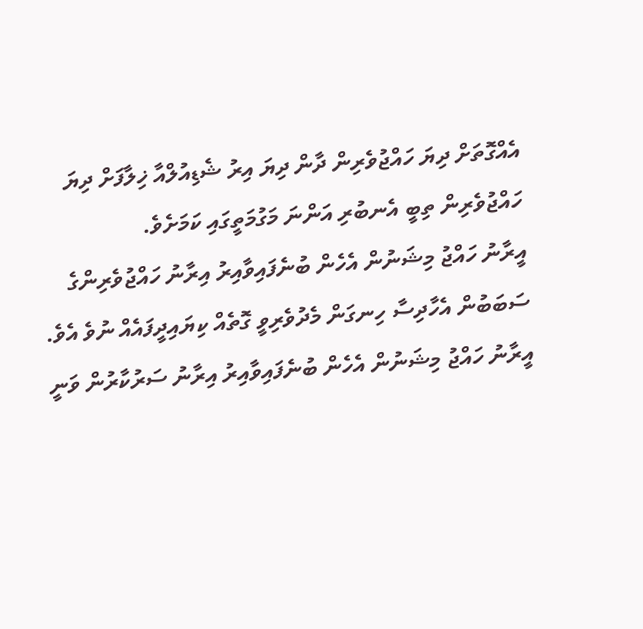އެއްގޮތަށް ދިޔަ ހައްޖުވެރިން ދާން ދިޔަ އިރު ޝެޑިއުލްއާ ޚިލާފަށް ދިޔަ ހައްޖުވެރިން ތިބީ އެނބުރި އަންނަ މަގުމަތީގައި ކަމަށެވެ.
އީރާނު ހައްޖު މިޝަނުން އެހެން ބުނެފައިވާއިރު އިރާނު ހައްޖުވެރިންގެ ސަބަބުން އެހާދިސާ ހިނގަން މެދުވެރިވީ ގޮތެއް ކިޔައިދީފައެއް ނުވެ އެވެ.
އީރާނު ހައްޖު މިޝަނުން އެހެން ބުނެފައިވާއިރު އިރާނު ސަރުކާރުން ވަނީ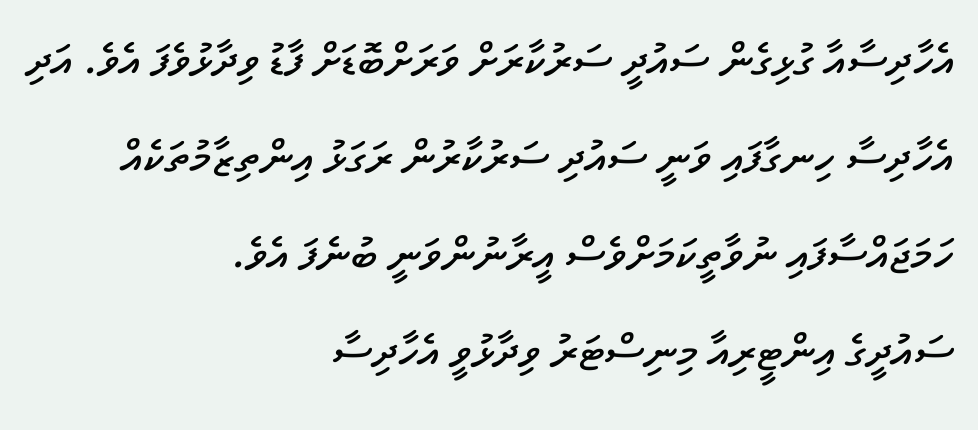އެހާދިސާއާ ގުޅިގެން ސައުދީ ސަރުކާރަށް ވަރަށްބޮޑަށް ފާޑު ވިދާޅުވެފަ އެވެ. އަދި އެހާދިސާ ހިނގާފައި ވަނީ ސައުދި ސަރުކާރުން ރަގަޅު އިންތިޒާމުތަކެއް ހަމަޖައްސާފައި ނުވާތީކަމަށްވެސް އީރާނުންވަނީ ބުނެފަ އެވެ.
ސައުދީގެ އިންޓީރިއާ މިނިސްޓަރު ވިދާޅުވީ އެހާދިސާ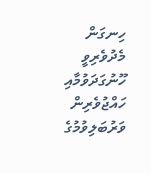ހިނގަން މެދުވެރިވީ ހޫނުގަދަވުމާއި ހައްޖުވެރިން ވަރުބަލިވުމުގެ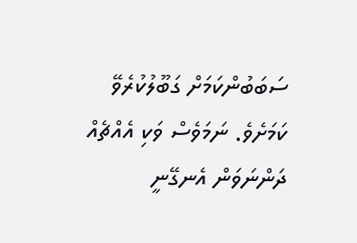ސަބަބުންކަމަށް ގަބޫލުކުރެވޭ ކަމަށެވެ. ނަމަވެސް ވަކި އެއްޗެއް ދަންނަވަން އެނގޭނީ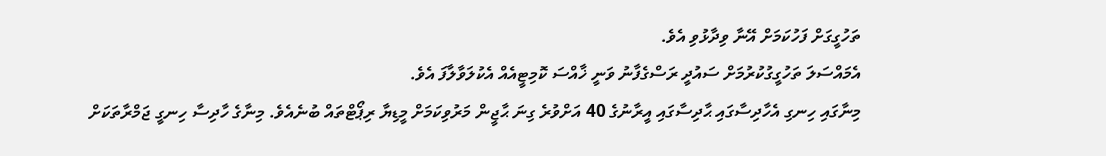ތަހުގީގަށް ފަހުކަމަށް އޭނާ ވިދާޅުވި އެވެ.
އެމައްސަލަ ތަހުގީގުކުރުމަށް ސައުދީ ރަސްގެފާނު ވަނީ ޚާއްސަ ކޮމިޓީއެއް އެކުލަވާލާފަ އެވެ.
މިނާގައި ހިނގި އެހާދިސާގައި ޙާދިސާގައި އީރާނުގެ 40 އަށްވުރެ ގިނަ ޙާޖީން މަރުވިކަމަށް މީޑިޔާ ރިޕޯޓްތައް ބުނެއެވެ. މިނާގެ ހާދިސާ ހިނގީ ޖަމްރާތަކަށް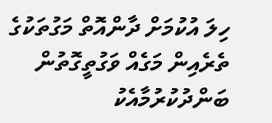ހިލަ އުކުމަށް ދާންއޮތް މަގުތަކުގެ ތެރެއިން މަގެއް ވަގުތީގޮތުން ބަންދުކުރުމާއެކު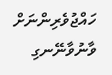ހައްޖުވެރިންނަށް ވާނުވާނޭނގި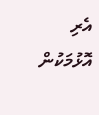އެރި އޮޅުމަކުން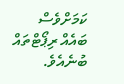ކަމަށްވެސް ބައެއް ރިޕޯޓްތައް ބުނެއެވެ.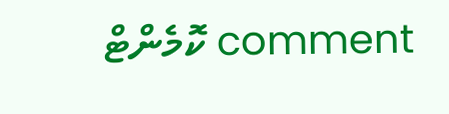comment ކޮމެންޓް